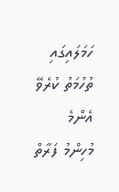ހަމަލައިގައި ތުހުމަތު ކުރެވޭ އެންމެ މުހިންމު ފަރާތް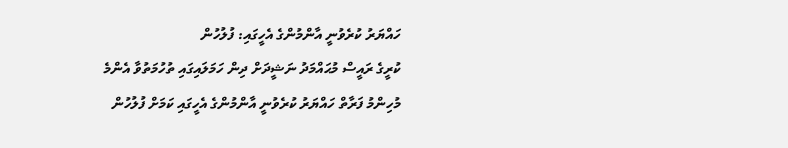ހައްޔަރު ކުރެވުނީ އާންމުންގެ އެހީގައި: ފުލުހުން
ކުރީގެ ރައީސް މުޙައްމަދު ނަޝީދަށް ދިން ހަމަލައިގައި ތުހުމަތުވާ އެންމެ މުހިންމު ފަރާތް ހައްޔަރު ކުރެވުނީ އާންމުންގެ އެހީގައި ކަމަށް ފުލުހުން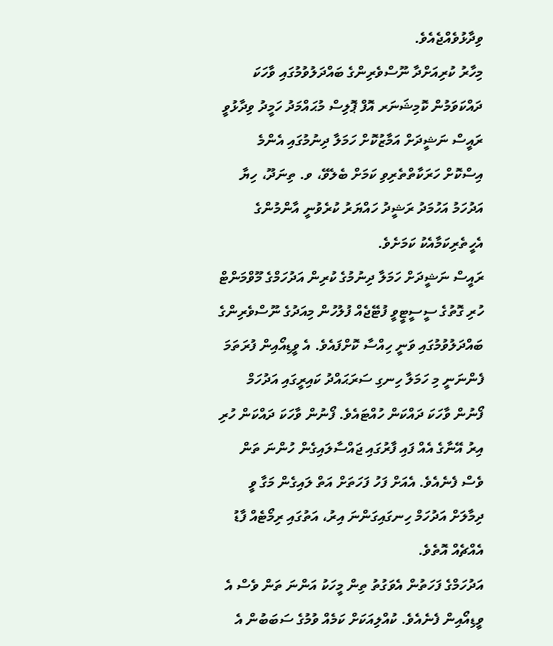ވިދާޅުވެއްޖެއެވެ.
މިހާރު ކުރިއަށްދާ ނޫސްވެރިންގެ ބައްދަލުވުމުގައި ވާހަކަ ދައްކަވަމުން ކޮމިޝަނަރ އޮފް ޕޮލިސް މުޙައްމަދު ހަމީދު ވިދާޅުވީ ރައީސް ނަޝީދަށް އަމާޒުކޮށް ހަމަލާ ދިނުމުގައި އެންމެ އިސްކޮށް ހަރަކާތްތެރިވި ކަމަށް ބެލެވޭ، ވ. ތިނަދޫ، ހިޔާ އަދުހަމު އަހުމަދު ރަޝީދު ހައްޔަރު ކުރެވުނީ އާންމުންގެ އެހީތެރިކަމާއެކު ކަމަށެވެ.
ރައީސް ނަޝީދަށް ހަމަލާ ދިނުމުގެ ކުރިން އަދުހަމްގެ މޫވްމަންޓް ހުރި ގޮތުގެ ސީސީޓީވީ ފުޓޭޖެއް ފުލުހުން މިއަދުގެ ނޫސްވެރިންގެ ބައްދަލުވުމުގައި ވަނީ ހިއްސާ ކޮށްފައެވެ. އެ ވީޑިއޯއިން ފުރަތަމަ ފެންނަނީ މި ހަމަލާ ހިނގި ސަރަޙައްދު ކައިރީގައި އަދުހަމް ފޯނުން ވާހަކަ ދައްކަން ހުއްޓައެވެ. ފޯނުން ވާހަކަ ދައްކަން ހުރި އިރު އޭނާގެ އެއް ފައި ފާރުގައި ޖައްސާލައިގެން ހުންނަ ތަން ވެސް ފެނެއެވެ. އެއަށް ފަހު ފަހަތަށް އަތް ލައިގެން މަގާ ވީ ދިމާލަށް އަދުހަމް ހިނގައިގަންނަ އިރު، އަތުގައި ރިމޯޓެއް ފާޑު އެއްޗެއް އޮތެވެ.
އަދުހަމްގެ ފަހަތުން އެވަގުތު ތިން މީހަކު އަންނަ ތަން ވެސް އެ ވީޑިއޯއިން ފެނެއެވެ. ކުއްލިއަކަށް ކަމެއް ވުމުގެ ސަބަބުން އެ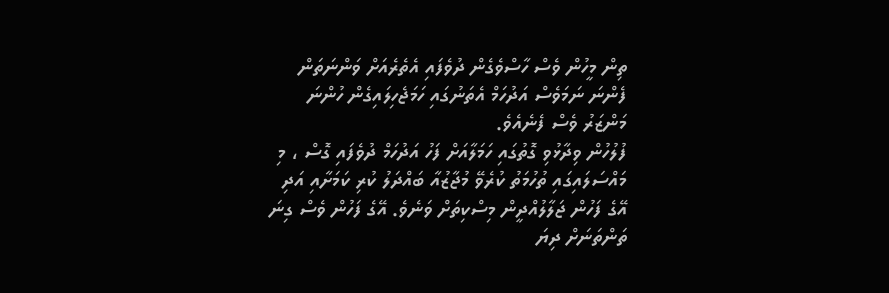ތިން މީހުން ވެސް ހާސްވެގެން ދުވެފައި އެތެރެއަށް ވަންނަތަން ފެންނަ ނަމަވެސް އަދުހަމް އެތަނުގައި ހަމަޖެހިލައިގެން ހުންނަ މަންޒަރު ވެސް ފެނެއެވެ.
ފުލުހުން ވިދާޅުވި ގޮތުގައި ހަމަލާއަށް ފަހު އަދުހަމް ދުވެފައި ގޮސް ، މި މައްސަލައިގައި ތުހުމަތު ކުރެވޭ މުޖާޒުއާ ބައްދަލު ކުރި ކަމަށާއި އަދި އޭގެ ފަހުން ޖަލާލުއްދީން މިސްކިތަށް ވަނެވެ. އޭގެ ފަހުން ވެސް ގިނަ ތަންތަނަށް ދިޔަ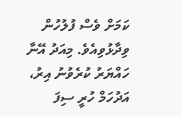ކަމަށް ވެސް ފުލުހުން ވިދާޅުވިއެވެ. މިއަދު އޭނާ ހައްޔަރު ކުރެވުނު އިރު، އަދުހަމް ހުރީ ސިފަ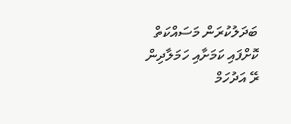ބަދަލުކުރަން މަސައްކަތް ކޮށްފައި ކަމަށާއި ހަމަލާދިން ރޭ އަދުހަމް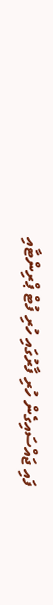ފައި ޖައްސައިގެން ހުރި ފާރުގައި ހުރި ފުޓް ޕްރިންޓާއި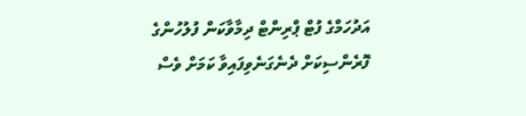އަދުހަމްގެ ފުޓް ޕްރިންޓް ދިމާވާކަން ފުލުހުންގެ ފޮރެންސިކަށް ދެނެގަނެވިފައިވާ ކަމަށް ވެސް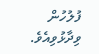ފުލުހުން ވިދާޅުވިއެވެ.